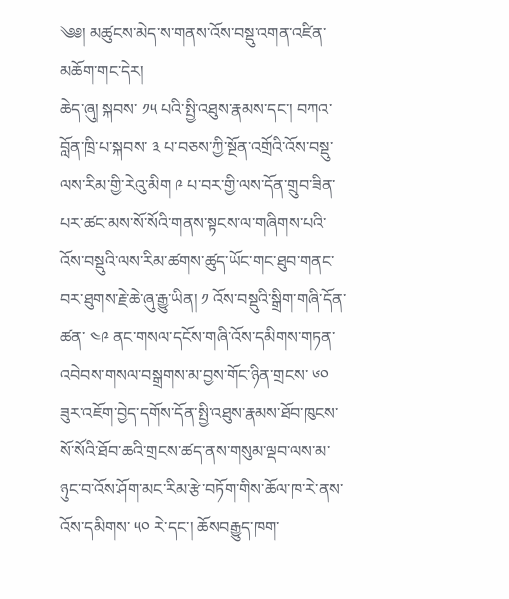༄༅། མཚུངས་མེད་ས་གནས་འོས་བསྡུ་འགན་འཛིན་མཆོག་གང་དེར།
ཆེད་ཞུ། སྐབས་ ༡༥ པའི་སྤྱི་འཐུས་རྣམས་དང་། བཀའ་བློན་ཁྲི་པ་སྐབས་ ༣ པ་བཅས་ཀྱི་སྔོན་འགྲོའི་འོས་བསྡུ་ལས་རིམ་གྱི་རེའུ་མིག ༩ པ་བར་གྱི་ལས་དོན་གྲུབ་ཟིན་པར་ཚང་མས་སོ་སོའི་གནས་སྟངས་ལ་གཞིགས་པའི་འོས་བསྡུའི་ལས་རིམ་ཚགས་ཚུད་ཡོང་གང་ཐུབ་གནང་བར་ཐུགས་རྗེ་ཆེ་ཞུ་རྒྱུ་ཡིན། ༡ འོས་བསྡུའི་སྒྲིག་གཞི་དོན་ཚན་ ༤༩ ནང་གསལ་དངོས་གཞི་འོས་དམིགས་གཏན་འབེབས་གསལ་བསྒྲགས་མ་བྱས་གོང་ཉིན་གྲངས་ ༦༠ ཟུར་འཇོག་བྱེད་དགོས་དོན་སྤྱི་འཐུས་རྣམས་ཐོབ་ཁུངས་སོ་སོའི་ཐོབ་ཆའི་གྲངས་ཚད་ནས་གསུམ་ལྡབ་ལས་མ་ཉུང་བ་འོས་ཤོག་མང་རིམ་རྩེ་བཏོག་གིས་ཆོལ་ཁ་རེ་ནས་འོས་དམིགས་ ༥༠ རེ་དང་། ཆོསབརྒྱུད་ཁག་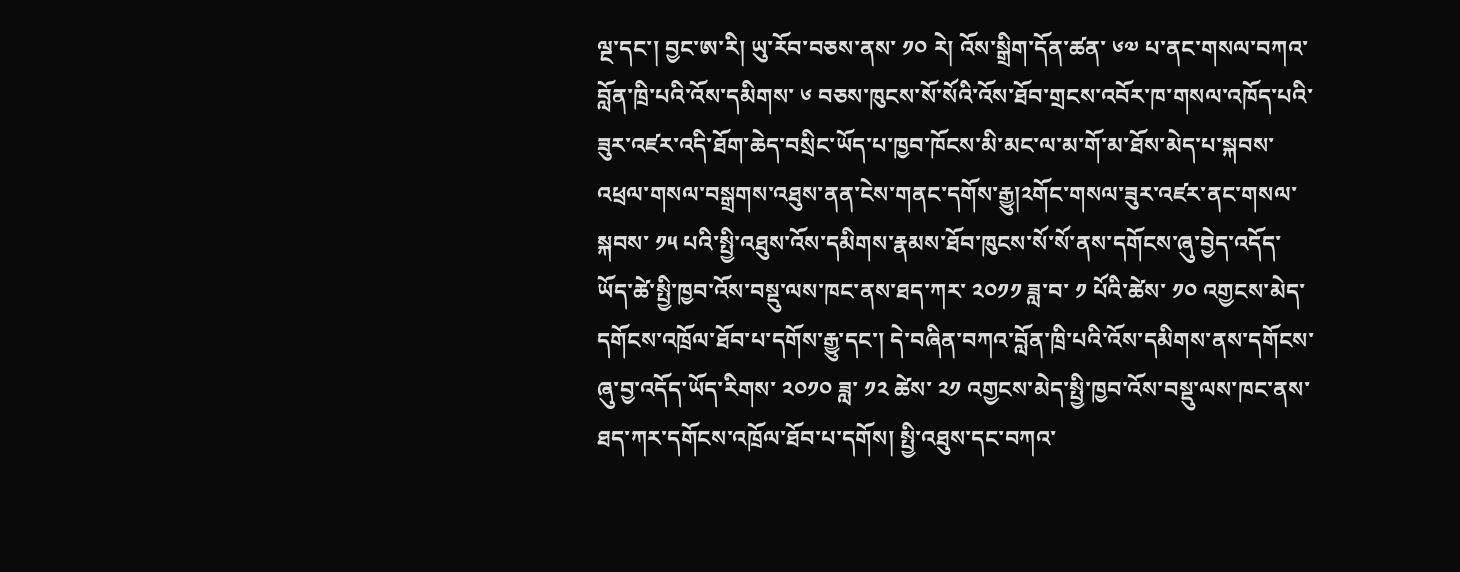ལྔ་དང་། བྱང་ཨ་རི། ཡུ་རོབ་བཅས་ནས་ ༡༠ རེ། འོས་སྒྲིག་དོན་ཚན་ ༦༧ པ་ནང་གསལ་བཀའ་བློན་ཁྲི་པའི་འོས་དམིགས་ ༦ བཅས་ཁུངས་སོ་སོའི་འོས་ཐོབ་གྲངས་འབོར་ཁ་གསལ་འཁོད་པའི་ཟུར་འཛར་འདི་ཐོག་ཆེད་བསྲིང་ཡོད་པ་ཁྱབ་ཁོངས་མི་མང་ལ་མ་གོ་མ་ཐོས་མེད་པ་སྐབས་འཕྲལ་གསལ་བསྒྲགས་འཐུས་ནན་ངེས་གནང་དགོས་རྒྱུ།༢གོང་གསལ་ཟུར་འཛར་ནང་གསལ་སྐབས་ ༡༥ པའི་སྤྱི་འཐུས་འོས་དམིགས་རྣམས་ཐོབ་ཁུངས་སོ་སོ་ནས་དགོངས་ཞུ་བྱེད་འདོད་ཡོད་ཚེ་སྤྱི་ཁྱབ་འོས་བསྡུ་ལས་ཁང་ནས་ཐད་ཀར་ ༢༠༡༡ ཟླ་བ་ ༡ པོའི་ཚེས་ ༡༠ འགྱངས་མེད་དགོངས་འཁྲོལ་ཐོབ་པ་དགོས་རྒྱུ་དང་། དེ་བཞིན་བཀའ་བློན་ཁྲི་པའི་འོས་དམིགས་ནས་དགོངས་ཞུ་བྱ་འདོད་ཡོད་རིགས་ ༢༠༡༠ ཟླ་ ༡༢ ཚེས་ ༢༡ འགྱངས་མེད་སྤྱི་ཁྱབ་འོས་བསྡུ་ལས་ཁང་ནས་ཐད་ཀར་དགོངས་འཁྲོལ་ཐོབ་པ་དགོས། སྤྱི་འཐུས་དང་བཀའ་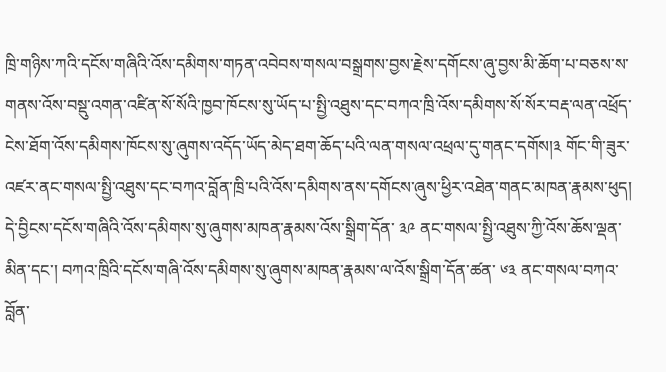ཁྲི་གཉིས་ཀའི་དངོས་གཞིའི་འོས་དམིགས་གཏན་འབེབས་གསལ་བསྒྲགས་བྱས་རྗེས་དགོངས་ཞུ་བྱས་མི་ཆོག་པ་བཅས་ས་གནས་འོས་བསྡུ་འགན་འཛིན་སོ་སོའི་ཁྱབ་ཁོངས་སུ་ཡོད་པ་སྤྱི་འཐུས་དང་བཀའ་ཁྲི་འོས་དམིགས་སོ་སོར་བརྡ་ལན་འཕྲོད་ངེས་ཐོག་འོས་དམིགས་ཁོངས་སུ་ཞུགས་འདོད་ཡོད་མེད་ཐག་ཆོད་པའི་ལན་གསལ་འཕྲལ་དུ་གནང་དགོས།༣ གོང་གི་ཟུར་འཛར་ནང་གསལ་སྤྱི་འཐུས་དང་བཀའ་བློན་ཁྲི་པའི་འོས་དམིགས་ནས་དགོངས་ཞུས་ཕྱིར་འཐེན་གནང་མཁན་རྣམས་ཕུད། དེ་བྱིངས་དངོས་གཞིའི་འོས་དམིགས་སུ་ཞུགས་མཁན་རྣམས་འོས་སྒྲིག་དོན་ ༣༩ ནང་གསལ་སྤྱི་འཐུས་ཀྱི་འོས་ཆོས་ལྡན་མིན་དང་། བཀའ་ཁྲིའི་དངོས་གཞི་འོས་དམིགས་སུ་ཞུགས་མཁན་རྣམས་ལ་འོས་སྒྲིག་དོན་ཚན་ ༦༣ ནང་གསལ་བཀའ་བློན་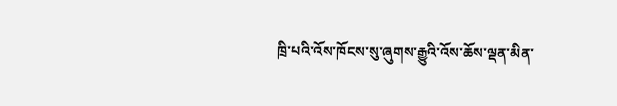ཁྲི་པའི་འོས་ཁོངས་སུ་ཞུགས་རྒྱུའི་འོས་ཆོས་ལྡན་མིན་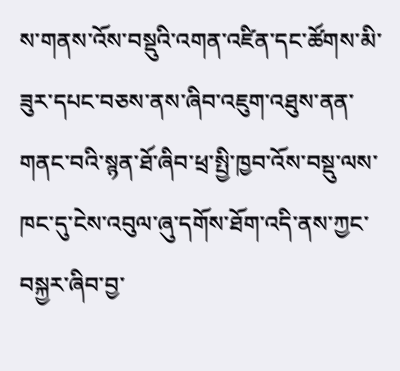ས་གནས་འོས་བསྡུའི་འགན་འཛིན་དང་ཚོགས་མི་ཟུར་དཔང་བཅས་ནས་ཞིབ་འཇུག་འཐུས་ནན་གནང་བའི་སྙན་ཐོ་ཞིབ་ཕྲ་སྤྱི་ཁྱབ་འོས་བསྡུ་ལས་ཁང་དུ་ངེས་འབུལ་ཞུ་དགོས་ཐོག་འདི་ནས་ཀྱང་བསྐྱར་ཞིབ་བྱ་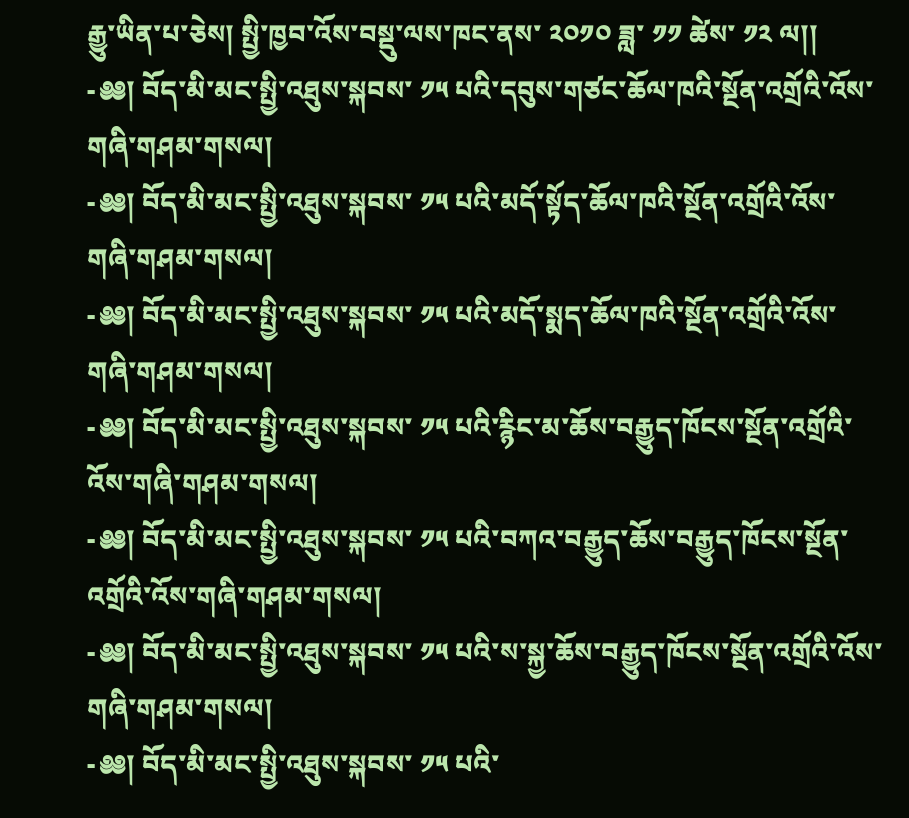རྒྱུ་ཡིན་པ་ཅེས། སྤྱི་ཁྱབ་འོས་བསྡུ་ལས་ཁང་ནས་ ༢༠༡༠ ཟླ་ ༡༡ ཚེས་ ༡༢ ལ།།
- ༅༅། བོད་མི་མང་སྤྱི་འཐུས་སྐབས་ ༡༥ པའི་དབུས་གཙང་ཆོལ་ཁའི་སྔོན་འགྲོའི་འོས་གཞི་གཤམ་གསལ།
- ༅༅། བོད་མི་མང་སྤྱི་འཐུས་སྐབས་ ༡༥ པའི་མདོ་སྟོད་ཆོལ་ཁའི་སྔོན་འགྲོའི་འོས་གཞི་གཤམ་གསལ།
- ༅༅། བོད་མི་མང་སྤྱི་འཐུས་སྐབས་ ༡༥ པའི་མདོ་སྨད་ཆོལ་ཁའི་སྔོན་འགྲོའི་འོས་གཞི་གཤམ་གསལ།
- ༅༅། བོད་མི་མང་སྤྱི་འཐུས་སྐབས་ ༡༥ པའི་རྙིང་མ་ཆོས་བརྒྱུད་ཁོངས་སྔོན་འགྲོའི་འོས་གཞི་གཤམ་གསལ།
- ༅༅། བོད་མི་མང་སྤྱི་འཐུས་སྐབས་ ༡༥ པའི་བཀའ་བརྒྱུད་ཆོས་བརྒྱུད་ཁོངས་སྔོན་འགྲོའི་འོས་གཞི་གཤམ་གསལ།
- ༅༅། བོད་མི་མང་སྤྱི་འཐུས་སྐབས་ ༡༥ པའི་ས་སྐྱ་ཆོས་བརྒྱུད་ཁོངས་སྔོན་འགྲོའི་འོས་གཞི་གཤམ་གསལ།
- ༅༅། བོད་མི་མང་སྤྱི་འཐུས་སྐབས་ ༡༥ པའི་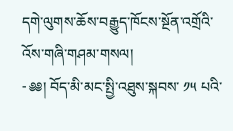དགེ་ལུགས་ཆོས་བརྒྱུད་ཁོངས་སྔོན་འགྲོའི་འོས་གཞི་གཤམ་གསལ།
- ༅༅། བོད་མི་མང་སྤྱི་འཐུས་སྐབས་ ༡༥ པའི་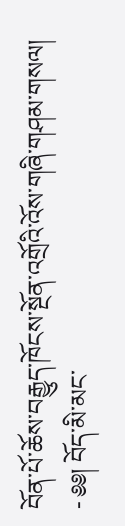བོན་པོ་ཆོས་བརྒྱུད་ཁོངས་སྔོན་འགྲོའི་འོས་གཞི་གཤམ་གསལ།
- ༅༅། བོད་མི་མང་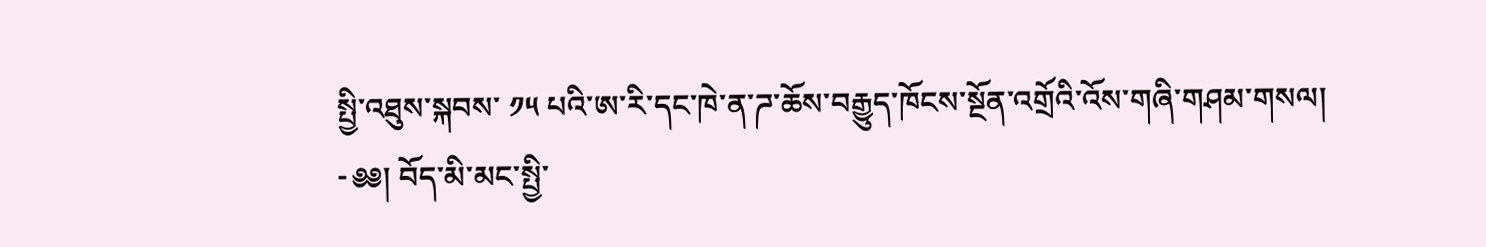སྤྱི་འཐུས་སྐབས་ ༡༥ པའི་ཨ་རི་དང་ཁེ་ན་ཌ་ཆོས་བརྒྱུད་ཁོངས་སྔོན་འགྲོའི་འོས་གཞི་གཤམ་གསལ།
- ༅༅། བོད་མི་མང་སྤྱི་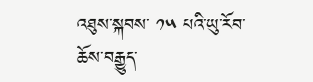འཐུས་སྐབས་ ༡༥ པའི་ཡུ་རོབ་ཆོས་བརྒྱུད་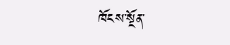ཁོངས་སྔོན་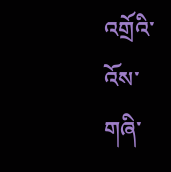འགྲོའི་འོས་གཞི་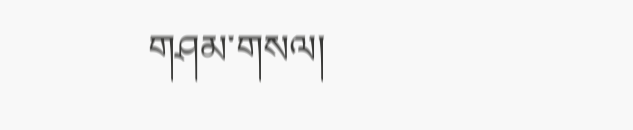གཤམ་གསལ།